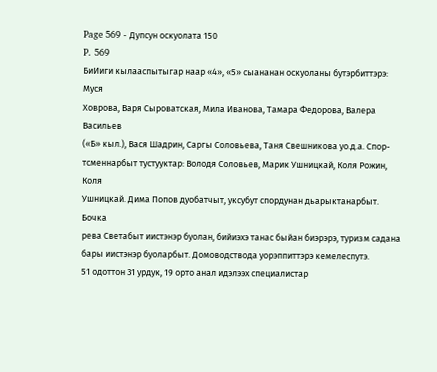Page 569 - Дупсун оскуолата 150
P. 569
БиИиги кылааспытыгар наар «4», «5» сыананан оскуоланы бутэрбиттэрэ: Муся
Ховрова, Варя Сыроватская, Мила Иванова, Тамара Федорова, Валера Васильев
(«Б» кыл.), Вася Шадрин, Саргы Соловьева, Таня Свешникова уо.д.а. Спор-
тсменнарбыт тустууктар: Володя Соловьев, Марик Ушницкай, Коля Рожин, Коля
Ушницкай. Дима Попов дуобатчыт, уксубут спордунан дьарыктанарбыт. Бочка
рева Светабыт иистэнэр буолан, бийиэхэ танас быйан биэрэрэ, туризм садана
бары иистэнэр буоларбыт. Домоводствода уорэппиттэрэ кемелеспутэ.
51 одоттон 31 урдук, 19 орто анал идэлээх специалистар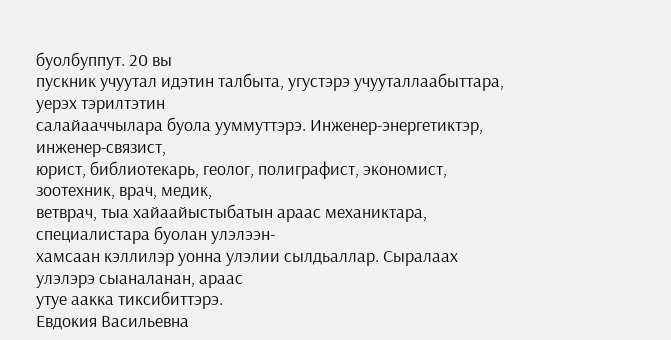буолбуппут. 20 вы
пускник учуутал идэтин талбыта, угустэрэ учууталлаабыттара, уерэх тэрилтэтин
салайааччылара буола ууммуттэрэ. Инженер-энергетиктэр, инженер-связист,
юрист, библиотекарь, геолог, полиграфист, экономист, зоотехник, врач, медик,
ветврач, тыа хайаайыстыбатын араас механиктара, специалистара буолан улэлээн-
хамсаан кэллилэр уонна улэлии сылдьаллар. Сыралаах улэлэрэ сыаналанан, араас
утуе аакка тиксибиттэрэ.
Евдокия Васильевна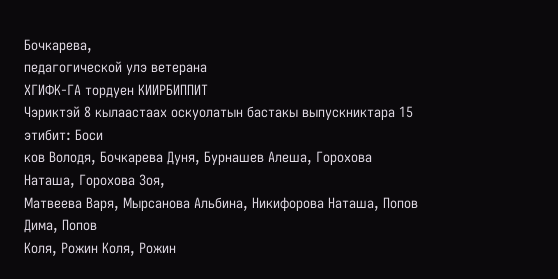Бочкарева,
педагогической улэ ветерана
ХГИФК-ГА тордуен КИИРБИППИТ
Чэриктэй 8 кылаастаах оскуолатын бастакы выпускниктара 15 этибит: Боси
ков Володя, Бочкарева Дуня, Бурнашев Алеша, Горохова Наташа, Горохова Зоя,
Матвеева Варя, Мырсанова Альбина, Никифорова Наташа, Попов Дима, Попов
Коля, Рожин Коля, Рожин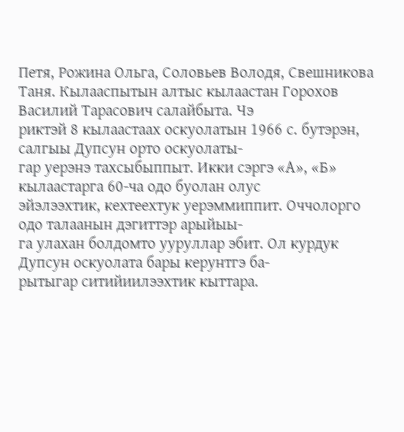Петя, Рожина Ольга, Соловьев Володя, Свешникова
Таня. Кылааспытын алтыс кылаастан Горохов Василий Тарасович салайбыта. Чэ
риктэй 8 кылаастаах оскуолатын 1966 с. бутэрэн, салгыы Дупсун орто оскуолаты-
гар уерэнэ тахсыбыппыт. Икки сэргэ «А», «Б» кылаастарга 60-ча одо буолан олус
эйэлээхтик, кехтеехтук уерэммиппит. Оччолорго одо талаанын дэгиттэр арыйыы-
га улахан болдомто ууруллар эбит. Ол курдук Дупсун оскуолата бары керунтгэ ба-
рытыгар ситийиилээхтик кыттара.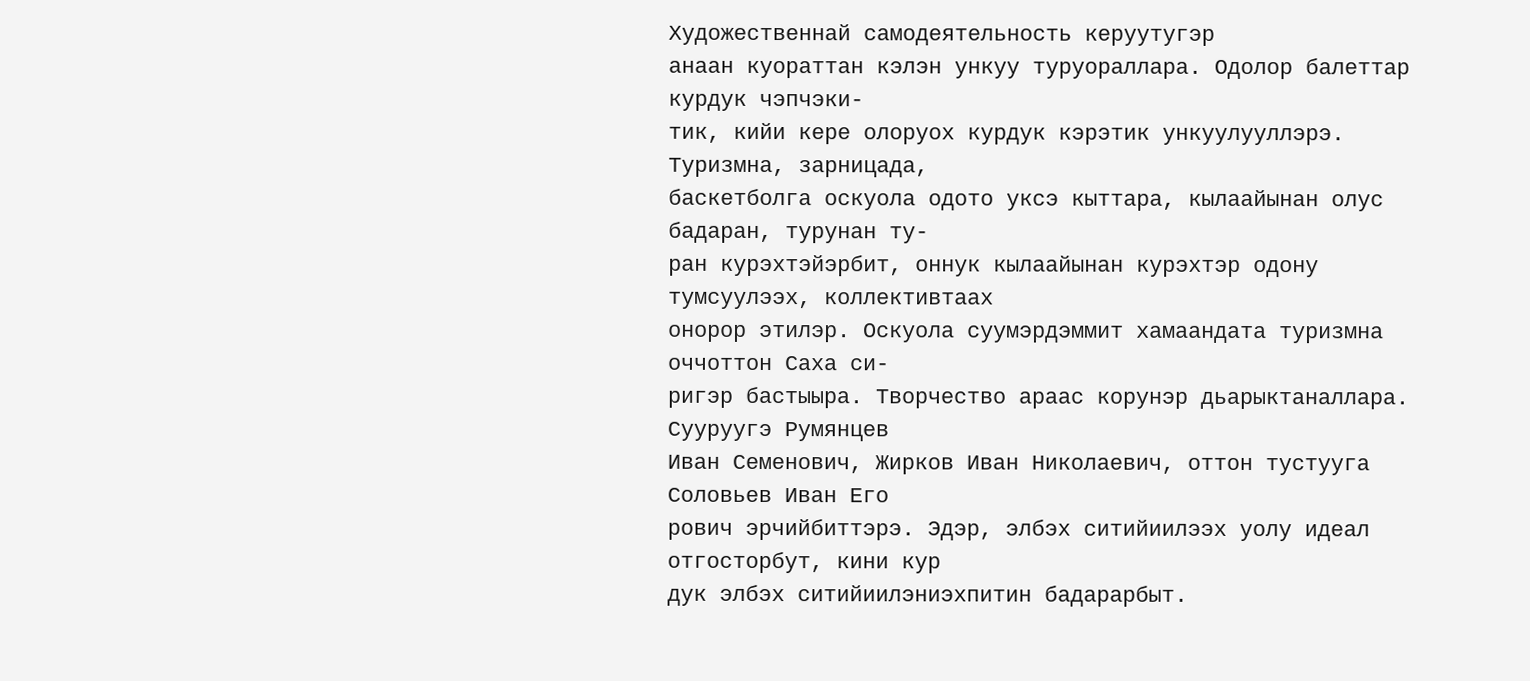Художественнай самодеятельность керуутугэр
анаан куораттан кэлэн ункуу туруораллара. Одолор балеттар курдук чэпчэки-
тик, кийи кере олоруох курдук кэрэтик ункуулууллэрэ. Туризмна, зарницада,
баскетболга оскуола одото уксэ кыттара, кылаайынан олус бадаран, турунан ту-
ран курэхтэйэрбит, оннук кылаайынан курэхтэр одону тумсуулээх, коллективтаах
онорор этилэр. Оскуола суумэрдэммит хамаандата туризмна оччоттон Саха си-
ригэр бастыыра. Творчество араас корунэр дьарыктаналлара. Сууруугэ Румянцев
Иван Семенович, Жирков Иван Николаевич, оттон тустууга Соловьев Иван Его
рович эрчийбиттэрэ. Эдэр, элбэх ситийиилээх уолу идеал отгосторбут, кини кур
дук элбэх ситийиилэниэхпитин бадарарбыт.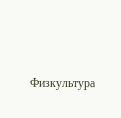Физкультура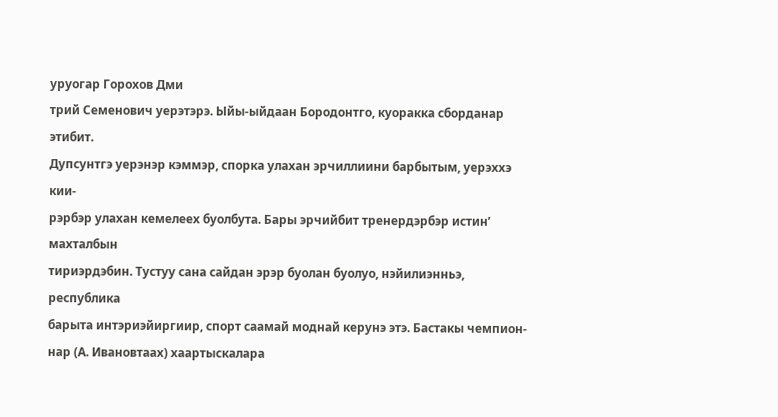уруогар Горохов Дми
трий Семенович уерэтэрэ. Ыйы-ыйдаан Бородонтго, куоракка сборданар этибит.
Дупсунтгэ уерэнэр кэммэр, спорка улахан эрчиллиини барбытым, уерэххэ кии-
рэрбэр улахан кемелеех буолбута. Бары эрчийбит тренердэрбэр истин’ махталбын
тириэрдэбин. Тустуу сана сайдан эрэр буолан буолуо, нэйилиэнньэ, республика
барыта интэриэйиргиир, спорт саамай моднай керунэ этэ. Бастакы чемпион-
нар (А. Ивановтаах) хаартыскалара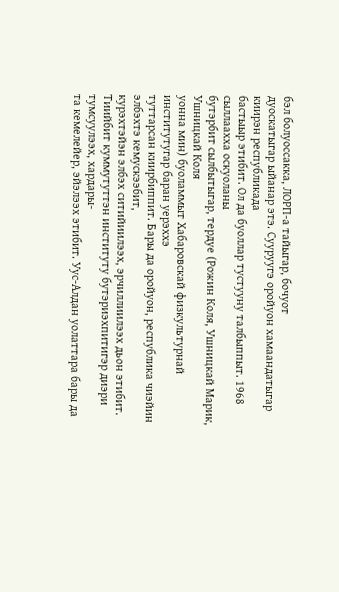бэл болуоссакка, ЛОРП-а тайыгар, бочуот
дуоскатыгар ыйанар этэ. Сууруугэ оройуон хамаандатыгар киирэн республикада
бастыыр этибит. Ол да буоллар тустууну талбыппыт. 1968 сыллаахха оскуоланы
бутэрбит сылбытыгар, тердуе (Рожин Коля, Ушницкай Марик, Ушницкай Коля
уонна мин) буоламмыт Хабаровскай физкультурнай институтугар баран уерэххэ
туттарсан киирбиппит. Бары да оройуон, республика чиэйин элбэхтэ кемускээбит,
курэхтэйэн элбэх ситийиилээх, эрчиллиилээх дьон этибит.
Тиийбит куммутуттэн институту бутэриэхпитигэр диэри тумсуулээх, хардары-
та кемелейер, эйэлээх этибит. Уус-Алдан уолаттара бары да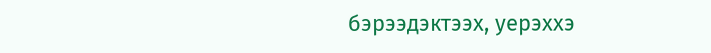бэрээдэктээх, уерэххэ